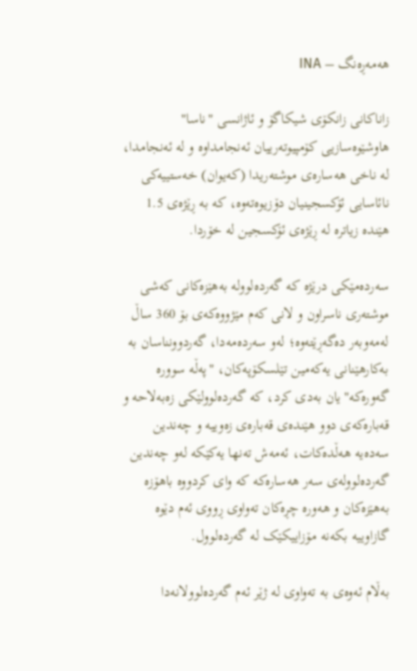هەمەڕەنگ – INA

زاناکانی زانکۆی شیکاگۆ و ئاژانسی "ناسا" هاوشێوەسازیی کۆمپیوتەرییان ئەنجامداوە و لە ئەنجامدا، لە ناخی هەسارەی موشتەریدا (کەیوان) خەستییەکی نائاسایی ئۆکسجینیان دۆزیوەتەوە، کە بە ڕێژەی 1.5 هێندە زیاترە لە ڕێژەی ئۆکسجین لە خۆردا.

سەردەمێکی درێژە کە گەردەلوولە بەهێزەکانی کەشی موشتەری ناسراون و لانی کەم مێژووەکەی بۆ 360 ساڵ لەمەوبەر دەگەڕێتەوە؛ لەو سەردەمەدا، گەردوونناسان بە بەکارهێنانی یەکەمین تێلسکۆپەکان، "پەڵە سوورە گەورەکە"یان بەدی کرد، کە گەردەلوولێکی زەبەلاحە و قەبارەکەی دوو هێندەی قەبارەی زەوییە و چەندین سەدەیە هەڵدەکات، ئەمەش تەنها یەکێکە لەو چەندین گەردەلوولەی سەر هەسارەکە کە وای کردووە باهۆزە بەهێزەکان و هەورە چڕەکان تەواوی ڕووی ئەم دێوە گازاوییە بکەنە مۆزاییکێک لە گەردەلوول.

بەڵام ئەوەی بە تەواوی لە ژێر ئەم گەردەلوولانەدا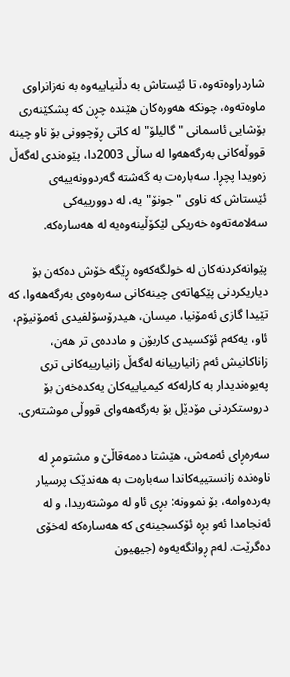شاردراوەتەوە، تا ئێستاش بە دڵنیاییەوە بە نەزانراوی ماوەتەوە، چونکە هەورەکان هێندە چڕن کە پشکێنەری بۆشایی ئاسمانی "گالیلۆ" لە کاتی ڕۆچوونی بۆ ناو چینە قووڵەکانی بەرگەهەوا لە ساڵی 2003دا، پێوەندی لەگەڵ زەویدا پچڕا. سەبارەت بە گەشتە گەردوونەییەی ئێستاش کە ناوی "جونۆ"یە، لە دوورییەکی سەلامەتەوە خەریکی لێکۆڵینەوەیە لە هەسارەکە.

پێوانەکردنەکان لە خولگەکەوە ڕێگە خۆش دەکەن بۆ دیاریکردنی پێکهاتەی چینەکانی سەرەوەی بەرگەهەوا، کە تێیدا گازی ئەمۆنیا، میسان، هیدرۆسۆلفیدی ئەمۆنیۆم، ئاو، یەکەم ئۆکسیدی کاربۆن و ماددەی تر هەن، زاناکانیش ئەم زانیارییانە لەگەڵ زانیارییەکانی تری پەیوەندیدار بە کارلەکە کیمیاییەکان یەکدەخەن بۆ دروستکردنی مۆدێل بۆ بەرگەهەوای قووڵی موشتەری.

سەرەڕای ئەمەش، هێشتا دەمەقاڵێ و مشتومڕ لە ناوەندە زانستییەکاندا سەبارەت بە هەندێک پرسیار بەردەوامە، بۆ نموونە: بڕی ئاو لە موشتەریدا، و لە ئەنجامدا ئەو بڕە ئۆکسجینەی کە هەسارەکە لەخۆی دەگرێت. لەم ڕوانگەیەوە (جیھیون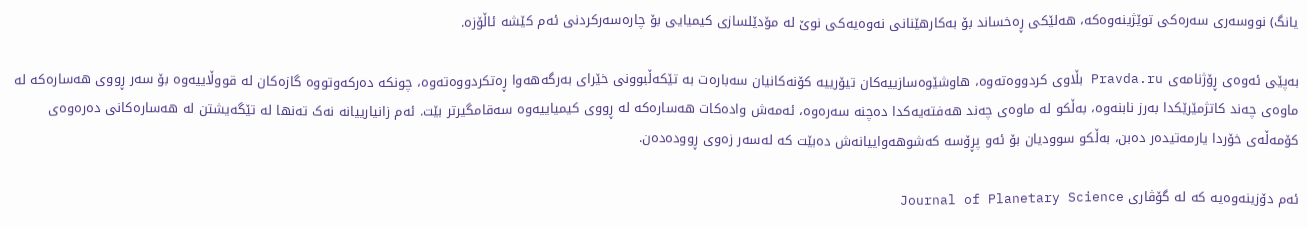یانگ) نووسەری سەرەکی توێژینەوەکە، هەلێکی ڕەخساند بۆ بەکارهێنانی نەوەیەکی نوێ لە مۆدێلسازی کیمیایی بۆ چارەسەرکردنی ئەم کێشە ئاڵۆزە.

بەپێی ئەوەی ڕۆژنامەی Pravda.ru بڵاوی کردووەتەوە، هاوشێوەسازییەکان تیۆرییە کۆنەکانیان سەبارەت بە تێکەڵبوونی خێرای بەرگەهەوا ڕەتکردووەتەوە، چونکە دەرکەوتووە گازەکان لە قووڵاییەوە بۆ سەر ڕووی هەسارەکە لە ماوەی چەند کاتژمێرێکدا بەرز نابنەوە، بەڵکو لە ماوەی چەند هەفتەیەکدا دەچنە سەرەوە، ئەمەش وادەکات هەسارەکە لە ڕووی کیمیاییەوە سەقامگیرتر بێت. ئەم زانیارییانە نەک تەنها لە تێگەیشتن لە هەسارەکانی دەرەوەی کۆمەڵەی خۆردا یارمەتیدەر دەبن، بەڵکو سوودیان بۆ ئەو پڕۆسە کەشوهەواییانەش دەبێت کە لەسەر زەوی ڕوودەدەن.

ئەم دۆزینەوەیە کە لە گۆڤاری Journal of Planetary Science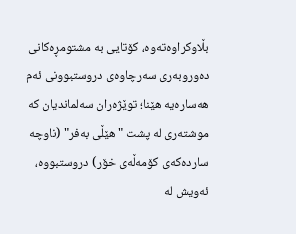بڵاوکراوەتەوە، کۆتایی بە مشتومڕەکانی دەوروبەری سەرچاوەی دروستبوونی ئەم هەسارەیە هێنا؛ توێژەران سەلماندیان کە موشتەری لە پشت "هێڵی بەفر" (ناوچە ساردەکەی کۆمەڵەی خۆر) دروستبووە، ئەویش لە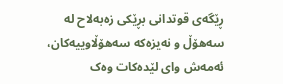ڕێگەی قوتدانی بڕێکی زەبەلاح لە سەهۆڵ و نەیزەکە سەهۆڵاوییەکان، ئەمەش وای لێدەکات وەک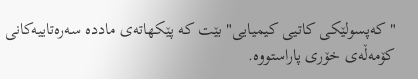"کەپسولێکی کاتیی کیمیایی" بێت کە پێکهاتەی ماددە سەرەتاییەکانی کۆمەڵەی خۆری پاراستووە.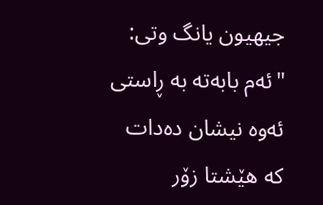جیھیون یانگ وتی: "ئەم بابەتە بە ڕاستی ئەوە نیشان دەدات کە هێشتا زۆر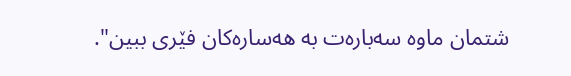شتمان ماوە سەبارەت بە هەسارەکان فێری ببین".